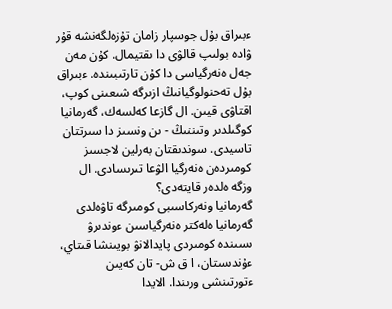ءبىراق بۇل جوسپار زامان تۇزەلگەنشە قۇر ۋادە بولىپ قالۋى دا ىقتيمال. كۇن مەن جەل ەنەرگياسى دا كۇن تارتىبىندە. ءبىراق بۇل تەحنولوگيانىڭ ازىرگە شىعىنى كوپ، اقتاۋى قيىن. ال گازعا كەلسەك، گەرمانيا كوگىلدىر وتىننىڭ - ىن ونسىز دا سىرتتان تاسيدى. سوندىقتان بەرلين لاجسىز كومىردەن ەنەرگيا الۋعا تىرىسادى. ال وزگە ەلدەر قايتەدى؟
گەرمانيا ونەركاسىبى كومىرگە تاۋەلدى
گەرمانيا ەلەكتر ەنەرگياسىن ءوندىرۋ ىسىندە كومىردى پايدالانۋ بويىنشا قىتاي، ءۇندىستان، ا ق ش- تان كەيىن ءتورتىنشى ورىندا. الايدا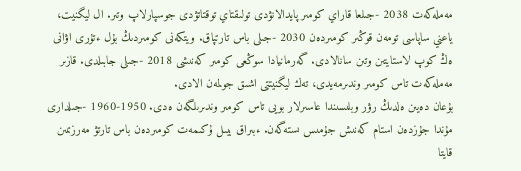مەملەكەت 2038 -جىلعا قاراي كومىر پايدالانۋدى تولىقتاي توقتاتۋدى جوسپارلاپ وتىر. ال ليگنيت، ياعني ساپاسى تومەن قوڭىر كومىردەن 2030 -جىلى باس تارتپاق. ويتكەنى كومىردىڭ بۇل ءتۇرى اۋانى ەڭ كوپ لاستايتىن وتىن سانالادى. گەرمانيادا سوڭعى كومىر كەنىشى 2018 -جىلى جابىلدى. قازىر مەملەكەت تاس كومىر وندىرمەيدى، تەك ليگنيتتى اشىق جولمەن الادى.
بۇعان دەيىن ەلدىڭ رۋر وبلىسىندا عاسىرلار بويى تاس كومىر وندىرىلگەن ەدى. 1950-1960 -جىلدارى مۇندا جۇزدەن استام كەنىش جۇمىس ىستەگەن. ءبىراق بيىل ۇكىمەت كومىردەن باس تارتۋ مەرزىمىن قايتا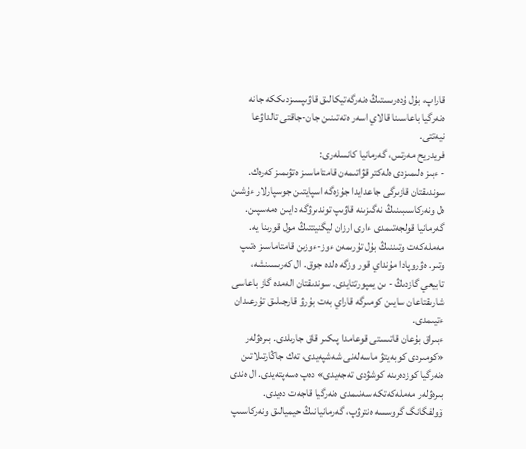قاراپ، بۇل ۇدەرىستىڭ ەنەرگەتيكالىق قاۋىپسىزدىككە جانە ەنەرگيا باعاسىنا قالاي اسەر ەتەتىنىن جان-جاقتى تالداۋعا نيەتتى.
فريدريح مەرتس، گەرمانيا كانسلەرى:
- ءبىز ەلىمىزدى ەلەكتر قۋاتىمەن قامتاماسىز ەتۋىمىز كەرەك. سوندىقتان قازىرگى جاعدايدا جۇزەگە اسپايتىن جوسپارلار ءۇشىن ەل ونەركاسىبىنىڭ نەگىزىنە قاۋىپ توندىرۋگە دايىن ەمەسپىن. گەرمانيا قولجەتىمدى ءارى ارزان ليگنيتتىڭ مول قورىنا يە. مەملەكەت وتىننىڭ بۇل تۇرىمەن ءوز-ءوزىن قامتاماسىز ەتىپ وتىر. ەۋروپادا مۇنداي قور وزگە ەلدە جوق. ال كەرىسىنشە، تابيعي گازدىڭ - ىن يمپورتتايدى. سوندىقتان الەمدە گاز باعاسى شارىقتاعان سايىن كومىرگە قاراي بەت بۇرۋ قارجىلىق تۇرعىدان ءتيىمدى.
ءبىراق بۇعان قاتىستى قوعامدا پىكىر قاق جارىلدى. بىرەۋلەر «كومىردى كوبەيتۋ ماسەلەنى شەشپەيدى، تەك جاڭارتىلاتىن ەنەرگيا كوزدەرىنە كوشۋدى تەجەيدى» دەپ ەسەپتەيدى. ال ەندى بىرەۋلەر مەملەكەتكە سەنىمدى ەنەرگيا قاجەت دەيدى.
ۆولفگانگ گروسسە ەنترۋپ، گەرمانيانىڭ حيميالىق ونەركاسىپ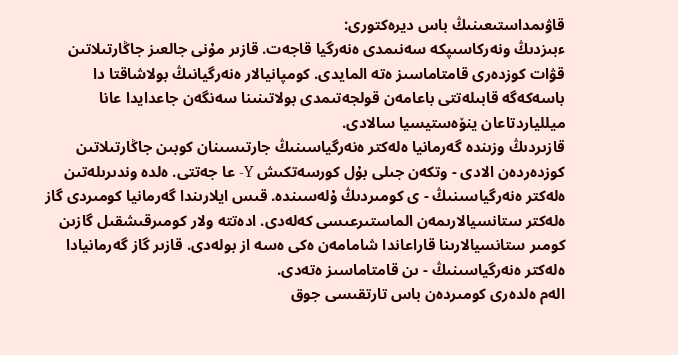قاۋىمداستىعىنىڭ باس ديرەكتورى:
ءبىزدىڭ ونەركاسىپكە سەنىمدى ەنەرگيا قاجەت. قازىر مۇنى جالعىز جاڭارتىلاتىن قۋات كوزدەرى قامتاماسىز ەتە المايدى. كومپانيالار ەنەرگيانىڭ بولاشاقتا دا باسەكەگە قابىلەتتى باعامەن قولجەتىمدى بولاتىنىنا سەنگەن جاعدايدا عانا ميللياردتاعان ينۆەستيسيا سالادى.
قازىردىڭ وزىندە گەرمانيا ەلەكتر ەنەرگياسىنىڭ جارتىسىنان كوبىن جاڭارتىلاتىن كوزدەردەن الادى - وتكەن جىلى بۇل كورسەتكىش Y- عا جەتتى. ەلدە وندىرىلەتىن ەلەكتر ەنەرگياسىنىڭ - ى كومىردىڭ ۇلەسىندە. قىس ايلارىندا گەرمانيا كومىردى گاز ەلەكتر ستانسيالارىمەن الماستىرعىسى كەلەدى. ادەتتە ولار كومىرقىشقىل گازىن كومىر ستانسيالارىنا قاراعاندا شامامەن ەكى ەسە از بولەدى. قازىر گاز گەرمانيادا ەلەكتر ەنەرگياسىنىڭ - ىن قامتاماسىز ەتەدى.
الەم ەلدەرى كومىردەن باس تارتقىسى جوق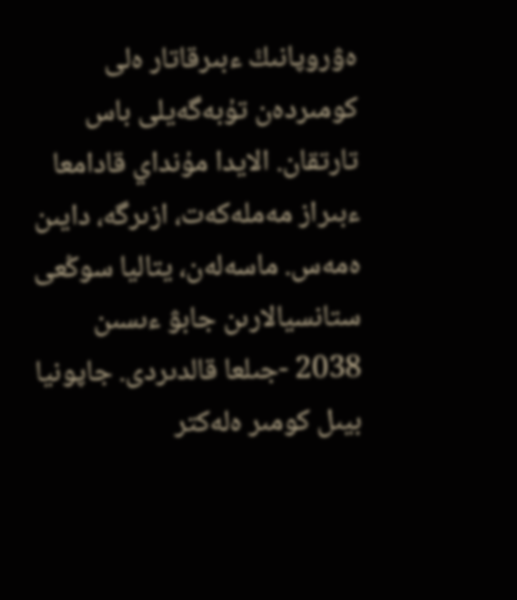ەۋروپانىڭ ءبىرقاتار ەلى كومىردەن تۇبەگەيلى باس تارتقان. الايدا مۇنداي قادامعا ءبىراز مەملەكەت، ازىرگە، دايىن ەمەس. ماسەلەن، يتاليا سوڭعى ستانسيالارىن جابۋ ءىسىن 2038 -جىلعا قالدىردى. جاپونيا بيىل كومىر ەلەكتر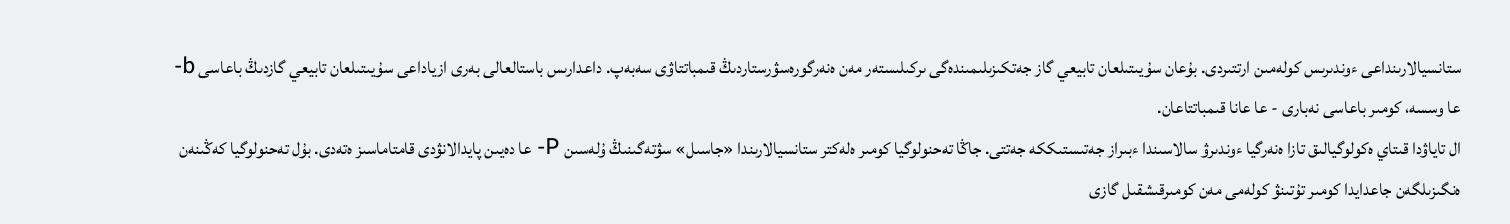ستانسيالارىنداعى ءوندىرىس كولەمىن ارتتىردى. بۇعان سۇيىتىلعان تابيعي گاز جەتكىزىلىمىندەگى ىركىلىستەر مەن ەنەرگورەسۋرستاردىڭ قىمباتتاۋى سەبەپ. داعدارىس باستالعالى بەرى ازياداعى سۇيىتىلعان تابيعي گازدىڭ باعاسى b- عا وسسە، كومىر باعاسى نەبارى - عا عانا قىمباتتاعان.
ال تاياۋدا قىتاي ەكولوگيالىق تازا ەنەرگيا ءوندىرۋ سالاسىندا ءبىراز جەتىستىككە جەتتى. جاڭا تەحنولوگيا كومىر ەلەكتر ستانسيالارىندا «جاسىل» سۋتەگىنىڭ ۇلەسىن P- عا دەيىن پايدالانۋدى قامتاماسىز ەتەدى. بۇل تەحنولوگيا كەڭىنەن ەنگىزىلگەن جاعدايدا كومىر تۇتىنۋ كولەمى مەن كومىرقىشقىل گازى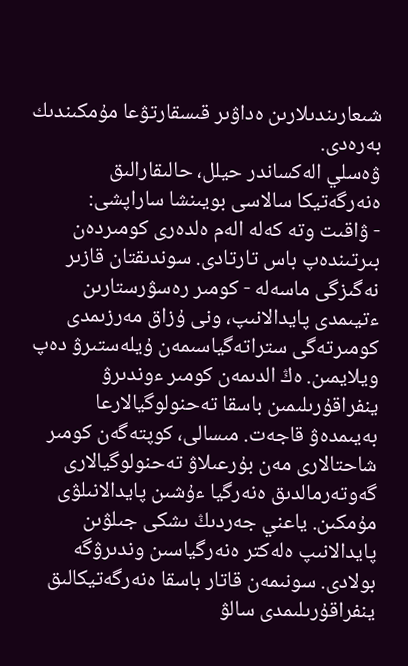شىعارىندىلارىن ەداۋىر قىسقارتۋعا مۇمكىندىك بەرەدى.
ۋەسلي الەكساندر حيلل، حالىقارالىق ەنەرگەتيكا سالاسى بويىنشا ساراپشى:
- ۋاقىت وتە كەلە الەم ەلدەرى كومىردەن بىرتىندەپ باس تارتادى. سوندىقتان قازىر نەگىزگى ماسەلە - كومىر رەسۋرستارىن ءتيىمدى پايدالانىپ، ونى ۇزاق مەرزىمدى كومىرتەگى ستراتەگياسىمەن ۇيلەستىرۋ دەپ ويلايمىن. ەڭ الدىمەن كومىر ءوندىرۋ ينفراقۇرىلىمىن باسقا تەحنولوگيالارعا بەيىمدەۋ قاجەت. مىسالى، كوپتەگەن كومىر شاحتالارى مەن بۇرعىلاۋ تەحنولوگيالارى گەوتەرمالدىق ەنەرگيا ءۇشىن پايدالانىلۋى مۇمكىن. ياعني جەردىڭ ىشكى جىلۋىن پايدالانىپ ەلەكتر ەنەرگياسىن وندىرۋگە بولادى. سونىمەن قاتار باسقا ەنەرگەتيكالىق ينفراقۇرىلىمدى سالۋ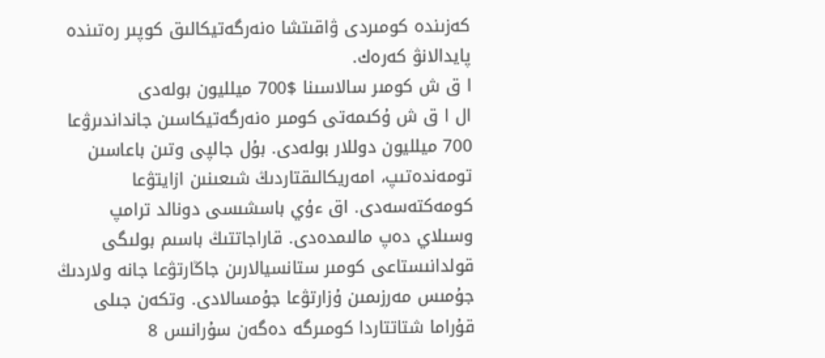كەزىندە كومىردى ۋاقىتشا ەنەرگەتيكالىق كوپىر رەتىندە پايدالانۋ كەرەك.
ا ق ش كومىر سالاسىنا $700 ميلليون بولەدى
ال ا ق ش ۇكىمەتى كومىر ەنەرگەتيكاسىن جانداندىرۋعا 700 ميلليون دوللار بولەدى. بۇل جالپى وتىن باعاسىن تومەندەتىپ، امەريكالىقتاردىڭ شىعىنىن ازايتۋعا كومەكتەسەدى. اق ءۇي باسشىسى دونالد ترامپ وسىلاي دەپ مالىمدەدى. قاراجاتتىڭ باسىم بولىگى قولدانىستاعى كومىر ستانسيالارىن جاڭارتۋعا جانە ولاردىڭ جۇمىس مەرزىمىن ۇزارتۋعا جۇمسالادى. وتكەن جىلى قۇراما شتاتتاردا كومىرگە دەگەن سۇرانىس 8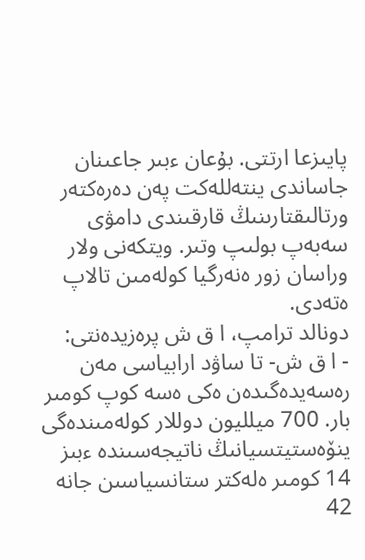پايىزعا ارتتى. بۇعان ءبىر جاعىنان جاساندى ينتەللەكت پەن دەرەكتەر ورتالىقتارىنىڭ قارقىندى دامۋى سەبەپ بولىپ وتىر. ويتكەنى ولار وراسان زور ەنەرگيا كولەمىن تالاپ ەتەدى.
دونالد ترامپ، ا ق ش پرەزيدەنتى:
- ا ق ش- تا ساۋد ارابياسى مەن رەسەيدەگىدەن ەكى ەسە كوپ كومىر بار. 700 ميلليون دوللار كولەمىندەگى ينۆەستيتسيانىڭ ناتيجەسىندە ءبىز 14 كومىر ەلەكتر ستانسياسىن جانە 42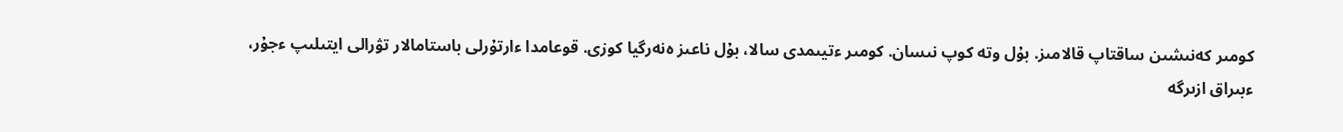كومىر كەنىشىن ساقتاپ قالامىز. بۇل وتە كوپ نىسان. كومىر ءتيىمدى سالا، بۇل ناعىز ەنەرگيا كوزى. قوعامدا ءارتۇرلى باستامالار تۋرالى ايتىلىپ ءجۇر، ءبىراق ازىرگە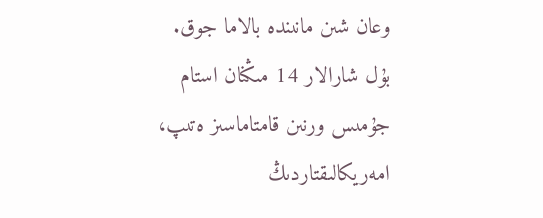وعان شىن مانىندە بالاما جوق. بۇل شارالار 14 مىڭنان استام جۇمىس ورنىن قامتاماسىز ەتىپ، امەريكالىقتاردىڭ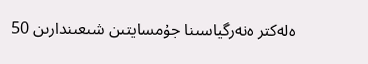ەلەكتر ەنەرگياسىنا جۇمسايتىن شىعىندارىن 50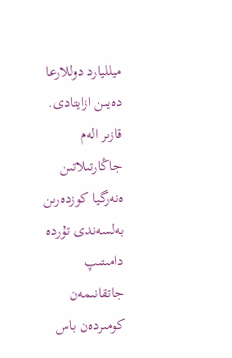ميلليارد دوللارعا دەيىن ازايتادى.
قازىر الەم جاڭارتىلاتىن ەنەرگيا كوزدەرىن بەلسەندى تۇردە دامىتىپ جاتقانىمەن كومىردەن باس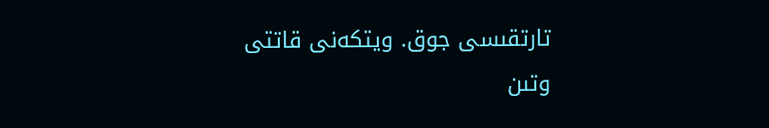تارتقىسى جوق. ويتكەنى قاتتى وتىن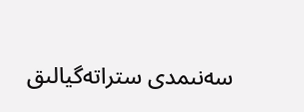سەنىمدى ستراتەگيالىق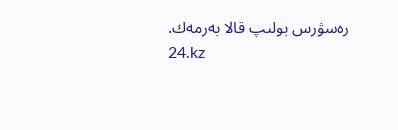رەسۋرس بولىپ قالا بەرمەك.
24.kz